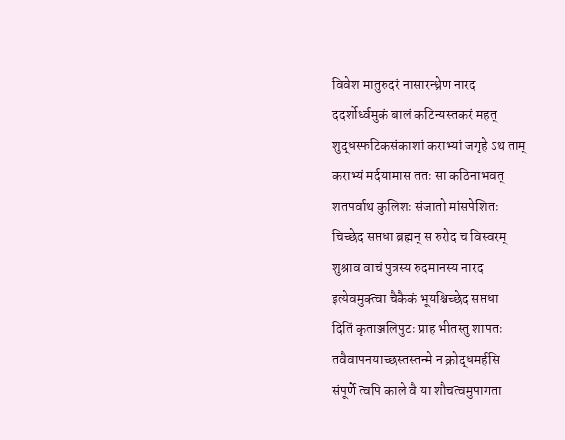विवेश मातुरुदरं नासारन्ध्रेण नारद
ददर्शोर्ध्वमुकं बालं कटिन्यस्तकरं महत्
शुद्धस्फटिकसंकाशां कराभ्यां जगृहे ऽथ ताम्
कराभ्यं मर्दयामास ततः सा कठिनाभवत्
शतपर्वाथ कुलिशः संजातो मांसपेशितः
चिच्छेद सप्तधा ब्रह्मन् स रुरोद च विस्वरम्
शुश्राव वाचं पुत्रस्य रुदमानस्य नारद
इत्येवमुक्त्वा चैकैकं भूयश्चिच्छेद सप्तधा
दितिं कृताञ्जलिपुटः प्राह भीतस्तु शापतः
तवैवापनयाच्छस्तस्तन्मे न क्रोद्धमर्हसि
संपूर्णे त्वपि काले वै या शौचत्वमुपागता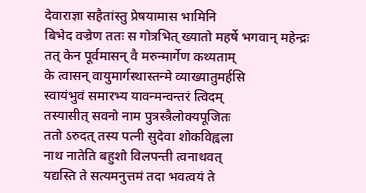देवाराज्ञा सहैतांस्तु प्रेषयामास भामिनि
बिभेद वज्रेण ततः स गोत्रभित् ख्यातो महर्षे भगवान् महेन्द्रः
तत् केन पूर्वमासन् वै मरुन्मार्गेण कथ्यताम्
के त्वासन् वायुमार्गस्थास्तन्मे व्याख्यातुमर्हसि
स्वायंभुवं समारभ्य यावन्मन्वन्तरं त्विदम्
तस्यासीत् सवनो नाम पुत्रस्त्रैलोक्यपूजितः
ततो ऽरुदत् तस्य पत्नी सुदेवा शोकविह्वला
नाथ नातेति बहुशो विलपन्ती त्वनाथवत्
यद्यस्ति ते सत्यमनुत्तमं तदा भवत्वयं ते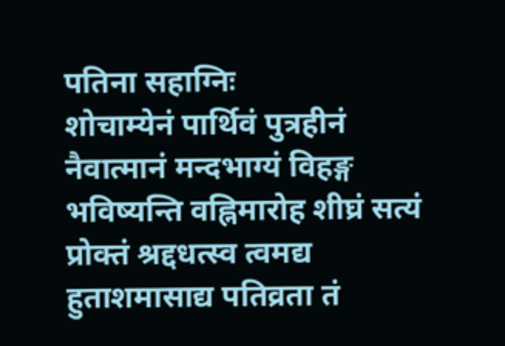पतिना सहाग्निः
शोचाम्येनं पार्थिवं पुत्रहीनं नैवात्मानं मन्दभाग्यं विहङ्ग
भविष्यन्ति वह्निमारोह शीघ्रं सत्यं प्रोक्तं श्रद्दधत्स्व त्वमद्य
हुताशमासाद्य पतिव्रता तं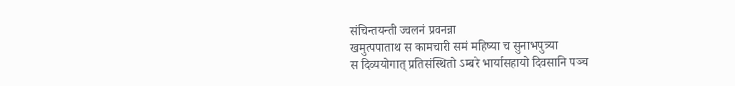संचिन्तयन्ती ज्वलनं प्रवनन्ना
खमुत्पपाताथ स कामचारी समं महिष्या च सुनाभपुत्र्या
स दिव्ययोगात् प्रतिसंस्थितो ऽम्बरे भार्यासहायो दिवसानि पञ्च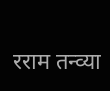रराम तन्व्या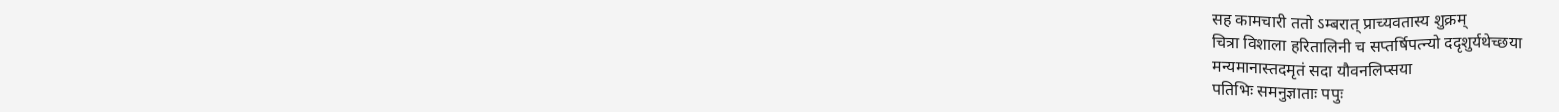सह कामचारी ततो ऽम्बरात् प्राच्यवतास्य शुक्रम्
चित्रा विशाला हरितालिनी च सप्तर्षिपत्न्यो ददृशुर्यथेच्छया
मन्यमानास्तदमृतं सदा यौवनलिप्सया
पतिभिः समनुज्ञाताः पपुः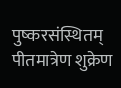पुष्करसंस्थितम्
पीतमात्रेण शुक्रेण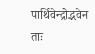पार्थिवेन्द्रोद्भवेन ताः